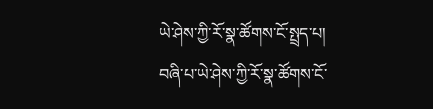ཡེ་ཤེས་ཀྱི་རོ་སྣ་ཚོགས་ངོ་སྤྲད་པ།
བཞི་པ་ཡེ་ཤེས་ཀྱི་རོ་སྣ་ཚོགས་ངོ་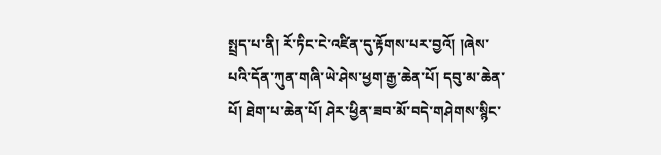སྤྲད་པ་ནི། རོ་ཏིང་ངེ་འཛིན་དུ་རྟོགས་པར་བྱའོ། །ཞེས་པའི་དོན་ཀུན་གཞི་ཡེ་ཤེས་ཕྱག་རྒྱ་ཆེན་པོ། དབུ་མ་ཆེན་པོ། ཐེག་པ་ཆེན་པོ། ཤེར་ཕྱིན་ཟབ་མོ་བདེ་གཤེགས་སྙིང་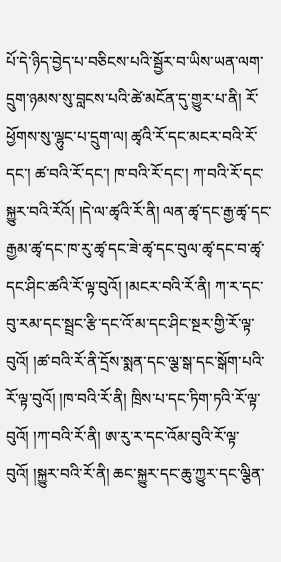པོ་དེ་ཉིད་བྱེད་པ་བཅིངས་པའི་སྦྱོར་བ་ཡིས་ཡན་ལག་དྲུག་ཉམས་སུ་བླངས་པའི་ཚེ་མངོན་དུ་གྱུར་པ་ནི། རོ་ཕྱོགས་སུ་ལྷུང་པ་དྲུག་ལ། ཚྭའི་རོ་དང་མངར་བའི་རོ་དང་། ཚ་བའི་རོ་དང་། ཁ་བའི་རོ་དང་། ཀ་བའི་རོ་དང་སྐྱུར་བའི་རོའོ། །དེ་ལ་ཚྭའི་རོ་ནི། ལན་ཚྭ་དང་རྒྱ་ཚྭ་དང་རྒྱམ་ཚྭ་དང་ཁ་རུ་ཚྭ་དང་ཟེ་ཚྭ་དང་བུལ་ཚྭ་དང་བ་ཚྭ་དང་ཤིང་ཚའི་རོ་ལྟ་བུའོ། །མངར་བའི་རོ་ནི། ཀ་ར་དང་བུ་རམ་དང་སྦྲང་རྩི་དང་འོ་མ་དང་ཤིང་སྔར་གྱི་རོ་ལྟ་བུའོ། །ཚ་བའི་རོ་ནི་དྲོས་སྨན་དང་ལྕ་སྒ་དང་སྒོག་པའི་རོ་ལྟ་བུའོ། །ཁ་བའི་རོ་ནི། ཁྲིས་པ་དང་ཏིག་ཏའི་རོ་ལྟ་བུའོ། །ཀ་བའི་རོ་ནི། ཨ་རུ་ར་དང་འོམ་བུའི་རོ་ལྟ་བུའོ། །སྐྱུར་བའི་རོ་ནི། ཆང་སྐྱུར་དང་ཆུ་ཀྱུར་དང་ལྕིན་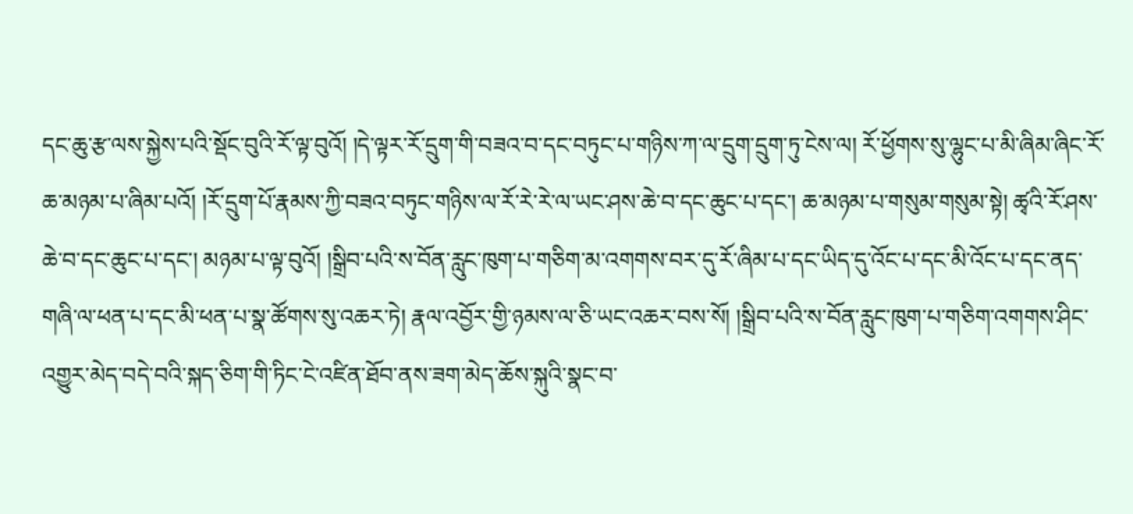དང་ཆུ་རྩ་ལས་སྐྱེས་པའི་སྡོང་བུའི་རོ་ལྟ་བུའོ། །དེ་ལྟར་རོ་དྲུག་གི་བཟའ་བ་དང་བཏུང་པ་གཉིས་ཀ་ལ་དྲུག་དྲུག་ཏུ་ངེས་ལ། རོ་ཕྱོགས་སུ་ལྷུང་པ་མི་ཞིམ་ཞིང་རོ་ཆ་མཉམ་པ་ཞིམ་པའོ། །རོ་དྲུག་པོ་རྣམས་ཀྱི་བཟའ་བཏུང་གཉིས་ལ་རོ་རེ་རེ་ལ་ཡང་ཤས་ཆེ་བ་དང་ཆུང་པ་དང་། ཆ་མཉམ་པ་གསུམ་གསུམ་སྟེ། ཚྭའི་རོ་ཤས་ཆེ་བ་དང་ཆུང་པ་དང་། མཉམ་པ་ལྟ་བུའོ། །སྒྲིབ་པའི་ས་བོན་རླུང་ཁུག་པ་གཅིག་མ་འགགས་བར་དུ་རོ་ཞིམ་པ་དང་ཡིད་དུ་འོང་པ་དང་མི་འོང་པ་དང་ནད་གཞི་ལ་ཕན་པ་དང་མི་ཕན་པ་སྣ་ཚོགས་སུ་འཆར་ཏེ། རྣལ་འབྱོར་གྱི་ཉམས་ལ་ཅི་ཡང་འཆར་བས་སོ། །སྒྲིབ་པའི་ས་བོན་རླུང་ཁུག་པ་གཅིག་འགགས་ཤིང་འགྱུར་མེད་བདེ་བའི་སྐད་ཅིག་གི་ཏིང་ངེ་འཛིན་ཐོབ་ནས་ཟག་མེད་ཆོས་སྐུའི་སྣང་བ་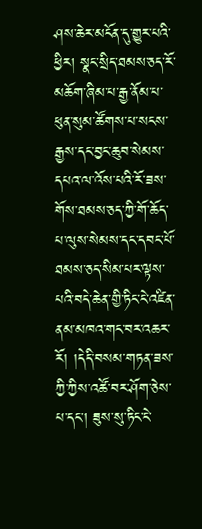ཤས་ཆེར་མངོན་དུ་གྱུར་པའི་ཕྱིར། སྣང་སྲིད་ཐམས་ཅད་རོ་མཆོག་ཞིམ་པ་རྒྱ་ནོམ་པ་ཕུན་སུམ་ཚོགས་པ་སངས་རྒྱས་དང་བྱང་ཆུབ་སེམས་དཔའ་ལ་འོས་པའི་རོ་ཟས་གོས་ཐམས་ཅད་ཀྱི་གོ་ཆོད་པ་ལུས་སེམས་དང་དབང་པོ་ཐམས་ཅད་སིམ་པར་ལྟས་པའི་བདེ་ཆེན་གྱི་ཏིང་ངེ་འཛིན་ནམ་མཁའ་གང་བར་འཆར་རོ། །དེདི་བསམ་གཏན་ཟས་ཀྱི་ཀྱིས་འཚོ་བར་ཤོག་ཅེས་པ་དང་། ཟུས་སུ་ཏིང་ངེ་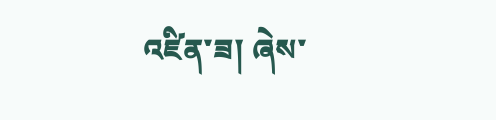འཛིན་ཟ། ཞེས་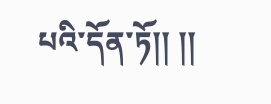པའི་དོན་ཏོ།། །།